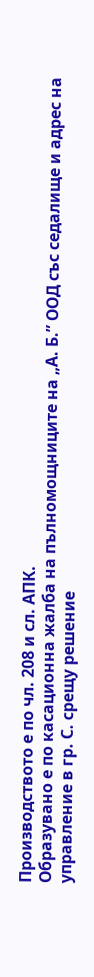Производството е по чл. 208 и сл. АПК.
Образувано е по касационна жалба на пълномощниците на „А. Б.” ООД със седалище и адрес на управление в гр. С. срещу решение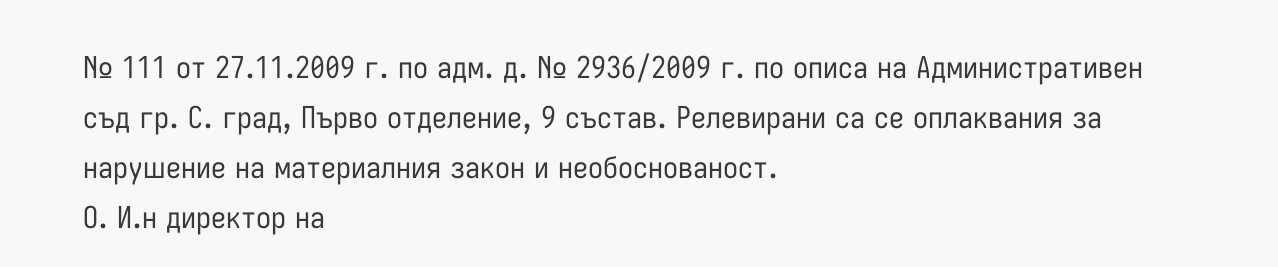№ 111 от 27.11.2009 г. по адм. д. № 2936/2009 г. по описа на Административен съд гр. С. град, Първо отделение, 9 състав. Релевирани са се оплаквания за нарушение на материалния закон и необоснованост.
О. И.н директор на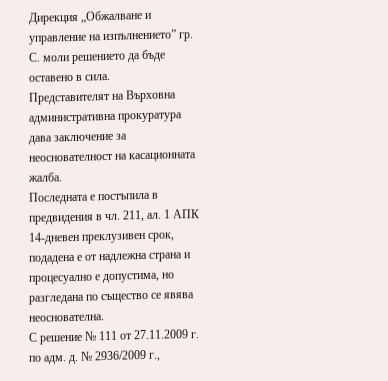Дирекция „Обжалване и управление на изпълнението” гр. С. моли решението да бъде оставено в сила.
Представителят на Върховна административна прокуратура дава заключение за неоснователност на касационната жалба.
Последната е постъпила в предвидения в чл. 211, ал. 1 АПК 14-дневен преклузивен срок, подадена е от надлежна страна и процесуално е допустима, но разгледана по същество се явява неоснователна.
С решение № 111 от 27.11.2009 г. по адм. д. № 2936/2009 г.,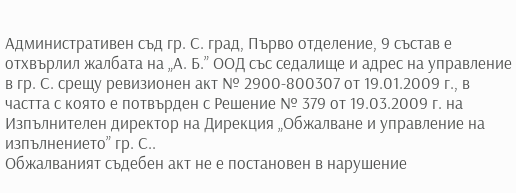Административен съд гр. С. град, Първо отделение, 9 състав е отхвърлил жалбата на „А. Б.” ООД със седалище и адрес на управление в гр. С. срещу ревизионен акт № 2900-800307 от 19.01.2009 г., в частта с която е потвърден с Решение № 379 от 19.03.2009 г. на Изпълнителен директор на Дирекция „Обжалване и управление на изпълнението” гр. С..
Обжалваният съдебен акт не е постановен в нарушение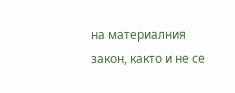на материалния закон, както и не се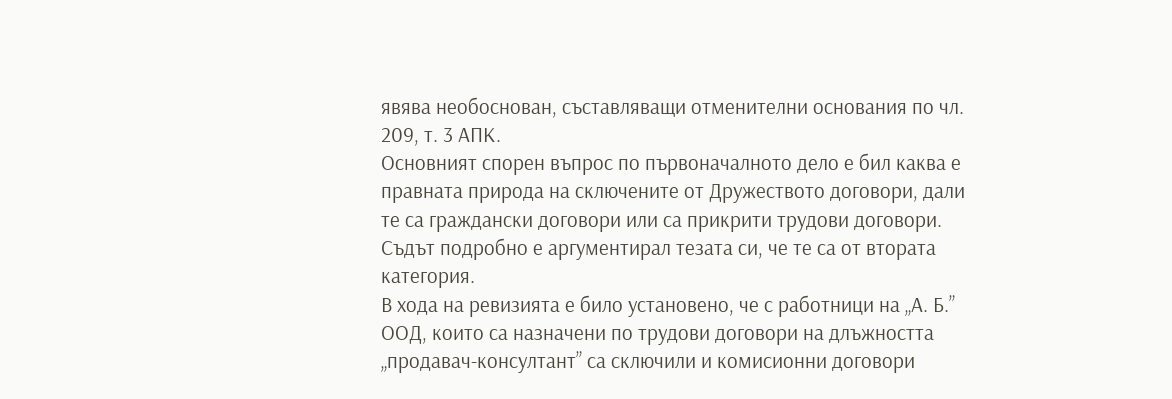явява необоснован, съставляващи отменителни основания по чл. 209, т. 3 АПК.
Основният спорен въпрос по първоначалното дело е бил каква е правната природа на сключените от Дружеството договори, дали те са граждански договори или са прикрити трудови договори. Съдът подробно е аргументирал тезата си, че те са от втората категория.
В хода на ревизията е било установено, че с работници на „А. Б.” ООД, които са назначени по трудови договори на длъжността „продавач-консултант” са сключили и комисионни договори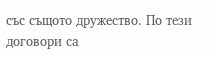със същото дружество. По тези договори са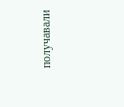получавали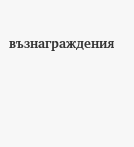възнаграждения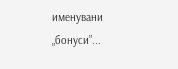именувани „бонуси”...